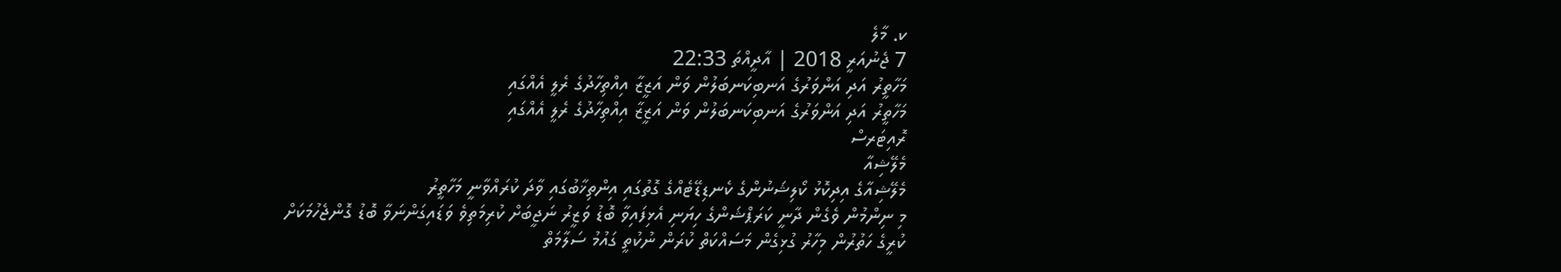ކ. މާލެ
7 ޖެނުއަރީ 2018 | އާދީއްތަ 22:33
މަހާތީރު އަދި އަންވަރުގެ އަނބިކަނބަލުން ވަން އަޒީޒާ އިއްތިހާދުގެ ރެލީ އެއްގައި
މަހާތީރު އަދި އަންވަރުގެ އަނބިކަނބަލުން ވަން އަޒީޒާ އިއްތިހާދުގެ ރެލީ އެއްގައި
ރޮއިޓަރސް
މެލޭޝިއާ
މެލޭޝިއާގެ އިދިކޮޅު ކޯލިޝަނުންގެ ކެނޑިޑޭޓެއްގެ ގޮތުގައި އިންތިޚާބުގައި ވާދަ ކުރައްވާނީ މަހާތީރު
މި ނިންމުން ވެގެން ދާނީ ކަރަޕްޝަންގެ ހިޔަނި އެޅިފައިވާ ބޮޑު ވަޒީރު ނަޖީބަށް ކުރިމަތިވެ ވަޑައިގަންނަވާ ބޮޑު ގޮންޖެހުމަކަށް
ކުރީގެ ހަތުރުން މިހާރު ގުޅިގެން މަސައްކަތް ކުރަން ނުކުތީ ގައުމު ސަލާމަތް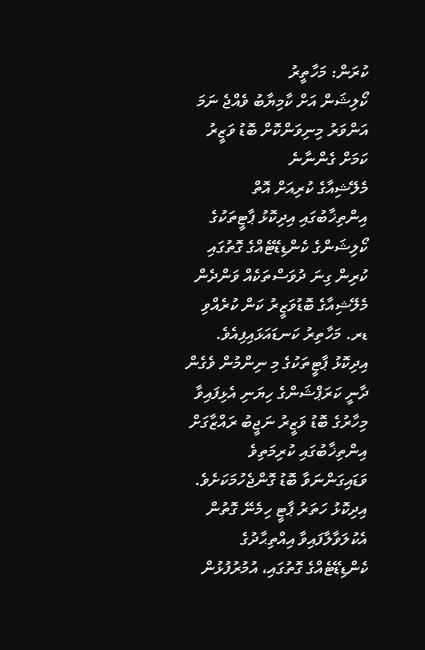ކުރަން: މަހާތީރު
ކޯލިޝަން އަށް ކާމިޔާބު ވެއްޖެ ނަމަ އަންވަރު މިނިވަންކޮށް ބޮޑު ވަޒީރު ކަމަށް ގެންނާނެ
މެލޭޝިއާގެ ކުރިއަށް އޮތް އިންތިޚާބުގައި އިދިކޮޅު ޕާޓީތަކުގެ ކޯލިޝަންގެ ކެންޑިޑޭޓެއްގެ ގޮތުގައި ކުރިން ގިނަ ދުވަސްތަކެއް ވަންދެން މެލޭޝިއާގެ ބޮޑުވަޒީރު ކަން ކުރެއްވި ޑރ. މަހާތިރު ކަނޑައަޅައިފިއެވެ.
އިދިކޮޅު ޕާޓީތަކުގެ މި ނިންމުން ވެގެން ދާނީ ކަރަޕްޝަންގެ ހިޔަނި އެޅިފައިވާ މިހާރުގެ ބޮޑު ވަޒީރު ނަޖީބު ރައްޒާގަށް އިންތިޚާބުގައި ކުރިމަތިވެ ވަޑައިގަންނަވާ ބޮޑު ގޮންޖެހުމަކަށެވެ.
އިދިކޮޅު ހަތަރު ޕާޓީ ހިމެނޭ ގޮތުން އެކުލަވާލާފައިވާ އިއްތިޙާދުގެ ކެންޑިޑޭޓެއްގެ ގޮތުގައި، އުމުރުފުޅުން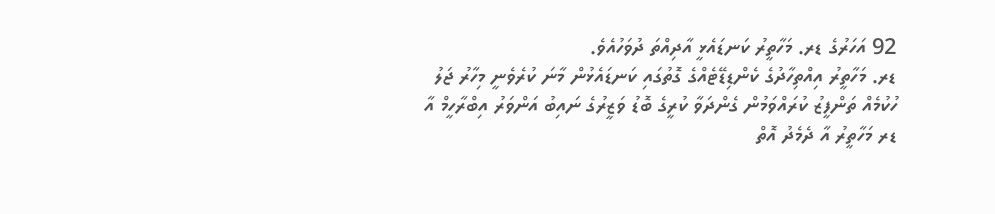92 އަހަރުގެ ޑރ. މަހާތީރު ކަނޑައެޅީ އާދިއްތަ ދުވަހުއެވެ.
ޑރ. މަހާތީރު އިއްތިހާދުގެ ކެންޑިޑޭޓެއްގެ ގޮތުގައި ކަނޑައެޅުން މާނަ ކުރެވެނީ މިހާރު ޖަލު ހުކުމެއް ތަންފީޒު ކުރައްވަމުން ގެންދަވާ ކުރީގެ ބޮޑު ވަޒީރުގެ ނައިބު އަންވަރު އިބްރާހީމް އާ ޑރ މަހާތީރު އާ ދެމެދު އޮތް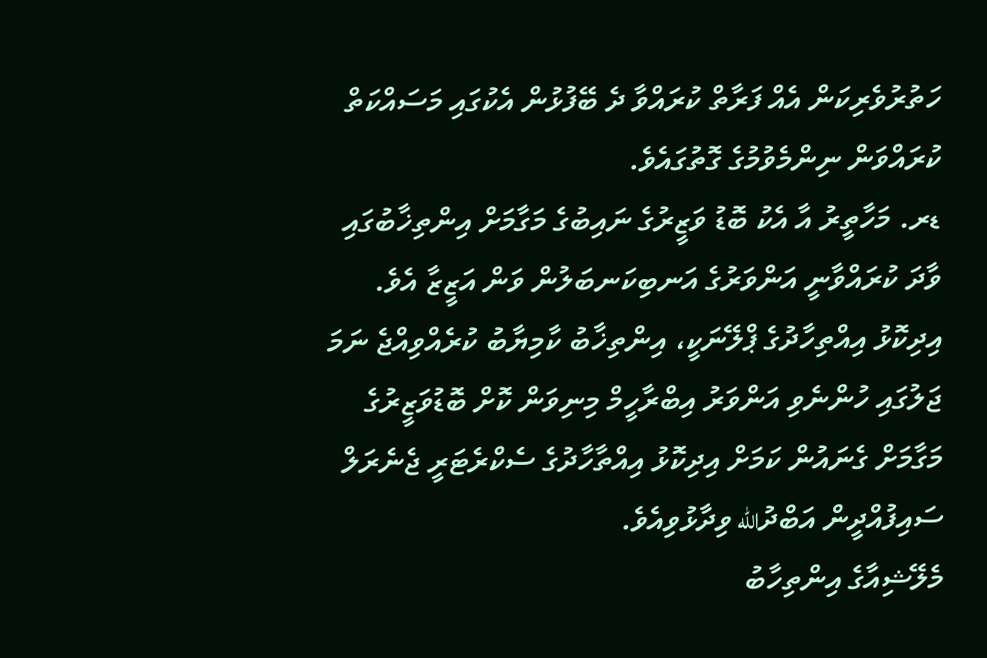ހަތުރުވެރިކަން އެއް ފަރާތް ކުރައްވާ ދެ ބޭފުޅުން އެކުގައި މަސައްކަތް ކުރައްވަން ނިންމެވުމުގެ ގޮތުގައެވެ.
ޑރ. މަހާތީރު އާ އެކު ބޮޑު ވަޒީރުގެ ނައިބުގެ މަގާމަށް އިންތިޚާބުގައި ވާދަ ކުރައްވާނީ އަންވަރުގެ އަނބިކަނބަލުން ވަން އަޒީޒާ އެވެ.
އިދިކޮޅު އިއްތިހާދުގެ ޕްލޭނަކީ، އިންތިޚާބު ކާމިޔާބު ކުރެއްވިއްޖެ ނަމަ ޖަލުގައި ހުންނެވި އަންވަރު އިބްރާހީމް މިނިވަން ކޮށް ބޮޑުވަޒީރުގެ މަގާމަށް ގެނައުން ކަމަށް އިދިކޮޅު އިއްތާހާދުގެ ސެކްރެޓަރީ ޖެނެރަލް ސައިފުއްދީން އަބްދުالله ވިދާޅުވިއެވެ.
މެލޭޝިއާގެ އިންތިހާބު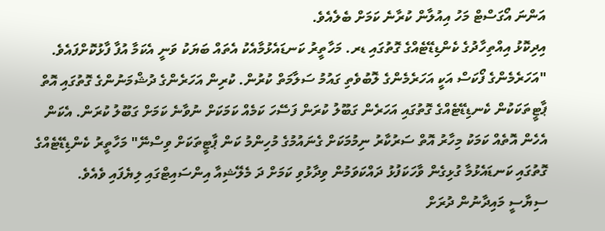އަންނަ އޯގަސްޓް މަހު އިއުލާން ކުރާނެ ކަމަށް ބެލެއެވެ.
އިދިކޮޅު އިއްތިހާދުގެ ކެންޑިޑޭޓެއްގެ ގޮތުގައި ޑރ. މަހާތީރު ކަނޑައެޅުމާއެކު އެތައް ބަޔަކު ވަނީ އެކަމާ އުފާ ފާޅުކޮށްފައެވެ.
"އަހަރެމެންގެ ފޯކަސް އަކީ އަހަރެމެންގެ ލޮބުވެތި ގައުމު ސަލާމަތް ކުރުން. ކުރިން އަހަރެންގެ ދުޝްމަނުންގެ ގޮތުގައި އޮތް ޕާޓީތަކަކުން ކެނޑިޑޭޓެއްގެ ގޮތުގައި އަހަރެން ގަބޫލު ކުރަން ފަސޭހަ ކަމެއް ކަމަކަށް ނުވާނެ ކަމަށް ގަބޫލު ކުރަން. އެކަން އެހެން އޮތެއް ކަމަކު މިހާރު އޮތް ސަރުކާރު ނިމުމަކަށް ގެނައުމުގެ މުހިންމު ކަން ޕާޓީތަކަށް ވިސްނޭ" މަހާތީރު ކެންޑިޑޭޓެއްގެ ގޮތުގައި ކަނޑައެޅުމާ ގުޅިގެން ވާހަކަފުޅު ދައްކަވަމުން ވިދާޅުވި ކަމަށް ދަ މެލޭޝިއާ އިންސައިޓްގައި ލިޔެފައި ވެއެވެ.
ސިޔާސީ މައިދާނުން ދުރަށް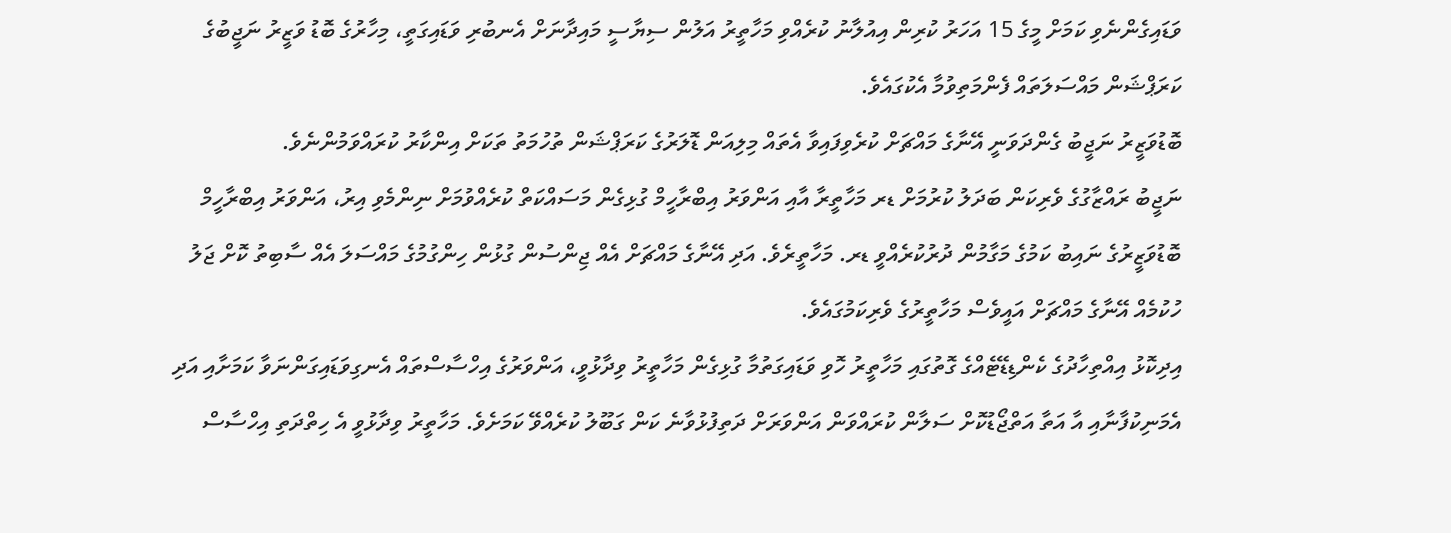ވަޑައިގެންނެވި ކަމަށް މީގެ 15 އަހަރު ކުރިން އިއުލާނު ކުރެއްވި މަހާތީރު އަލުން ސިޔާސީ މައިދާނަށް އެނބުރި ވަޑައިގަތީ، މިހާރުގެ ބޮޑު ވަޒީރު ނަޖީބުގެ ކަރަޕްޝަން މައްސަލަތައް ފެންމަތިވުމާ އެކުގައެވެ.
ބޮޑުވަޒީރު ނަޖީބު ގެންދަވަނީ އޭނާގެ މައްޗަށް ކުރެވިފައިވާ އެތައް މިލިއަން ޑޮލަރުގެ ކަރަޕްޝަން ތުހުމަތު ތަކަށް އިންކާރު ކުރައްވަމުންނެވެ.
ނަޖީބު ރައްޒާގުގެ ވެރިކަން ބަދަލު ކުރުމަށް ޑރ މަހާތީރާ އާއި އަންވަރު އިބްރާހީމް ގުޅިގެން މަސައްކަތް ކުރެއްވުމަށް ނިންމެވި އިރު، އަންވަރު އިބްރާހީމް ބޮޑުވަޒީރުގެ ނައިބު ކަމުގެ މަގާމުން ދުރުކުރެއްވީ ޑރ. މަހާތީރެވެ. އަދި އޭނާގެ މައްޗަށް އެއް ޖިންސުން ގުޅުން ހިންގުމުގެ މައްސަލަ އެއް ސާބިތު ކޮށް ޖަލު ހުކުމެއް އޭނާގެ މައްޗަށް އައީވެސް މަހާތީރުގެ ވެރިކަމުގައެވެ.
އިދިކޮޅު އިއްތިހާދުގެ ކެންޑިޑޭޓެއްގެ ގޮތުގައި މަހާތީރު ހޮވި ވަޑައިގަތުމާ ގުޅިގެން މަހާތީރު ވިދާޅުވީ، އަންވަރުގެ އިހްސާސްތައް އެނގިވަޑައިގަންނަވާ ކަމަށާއި އަދި އެމަނިކުފާނާއި އާ އަތާ އަތްޖޯޑުކޮށް ސަލާން ކުރައްވަން އަންވަރަށް ދަތިފުޅުވާނެ ކަން ގަބޫލު ކުރެއްވޭ ކަމަށެވެ. މަހާތީރު ވިދާޅުވީ އެ ހިތްދަތި އިހްސާސް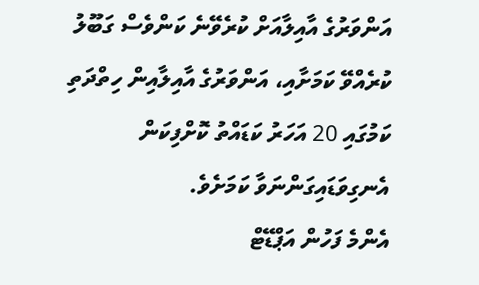އަންވަރުގެ އާއިލާއަށް ކުރެވޭނެ ކަންވެސް ގަބޫލު ކުރެއްވޭ ކަމަށާއި، އަންވަރުގެ އާއިލާއިން ހިތްދަތި ކަމުގައި 20 އަހަރު ކަޑައްތު ކޮށްފިކަން އެނގިވަޑައިގަންނަވާ ކަމަށެވެ.
އެންމެ ފަހުން އަޕްޑޭޓް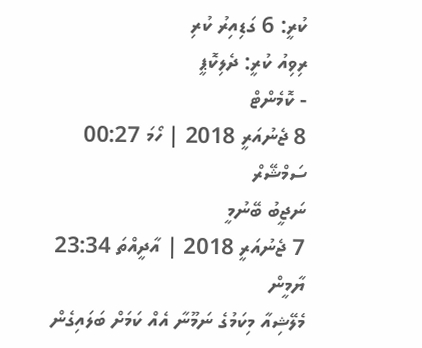ކުރީ: 6 ގަޑިއިރު ކުރި
ރިވިއު ކުރީ: ދެލިކޮޕީ
- ކޮމެންޓް
8 ޖެނުއަރީ 2018 | ހޯމަ 00:27
ސަމްޝޭރް
ނަޖީބު ބޭނުމީ
7 ޖެނުއަރީ 2018 | އާދީއްތަ 23:34
ޔާމީން
މެލޭޝިއާ މިކަމުގެ ނަމޫނާ އެއް ކަމަށް ބަލައިގެން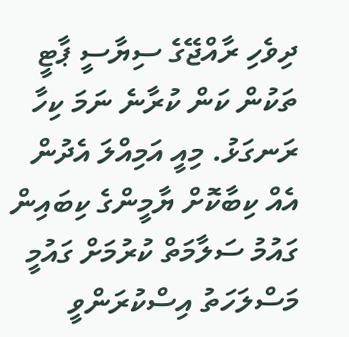ދިވެހި ރާއްޖޭގެ ސިޔާސީ ޕާޓީ ތަކުން ކަން ކުރާނެ ނަމަ ކިހާ ރަނގަޅު. މިއީ އަމިއްލަ އެދުން އެއް ކިބާކޮށް ޔާމީންގެ ކިބައިން ގައުމު ސަލާމަތް ކުރުމަށް ގައުމީ މަސްލަހަތު އިސްކުރަންވީ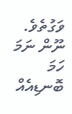ވަގުތެވެ. ނޫން ނަމަ ހަމަ ބޮނޑިއެއް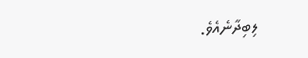ލިބިދާނެއެވެ.